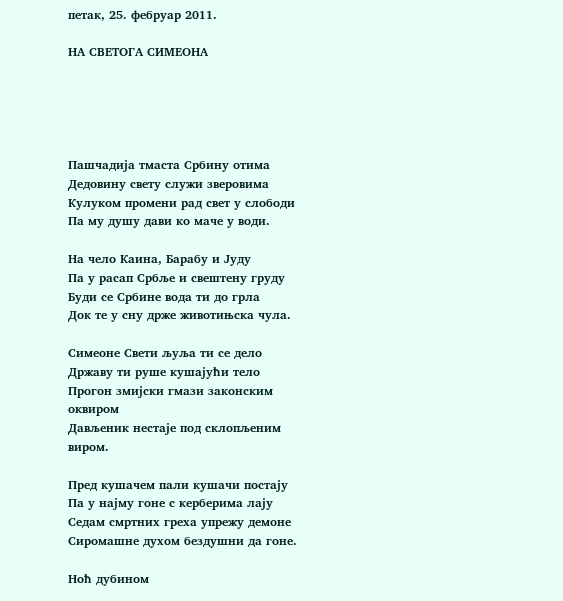петак, 25. фебруар 2011.

НА СВЕТОГА СИМЕОНА





Пашчадија тмаста Србину отима
Дедовину свету служи зверовима
Кулуком промени рад свет у слободи
Па му душу дави ко маче у води.

На чело Каина, Барабу и Јуду
Па у расап Србље и свештену груду
Буди се Србине вода ти до грла
Док те у сну држе животињска чула.

Симеоне Свети љуља ти се дело
Државу ти руше кушајући тело
Прогон змијски гмази законским оквиром
Дављеник нестаје под склопљеним виром.

Пред кушачем пали кушачи постају
Па у најму гоне с керберима лају
Седам смртних греха упрежу демоне
Сиромашне духом бездушни да гоне.

Ноћ дубином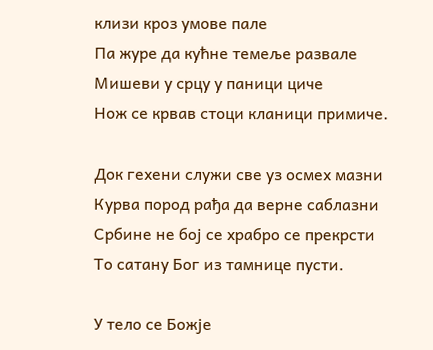клизи кроз умове пале
Па журе да кућне темеље развале
Мишеви у срцу у паници циче
Нож се крвав стоци кланици примиче.

Док гехени служи све уз осмех мазни
Курва пород рађа да верне саблазни
Србине не бој се храбро се прекрсти
То сатану Бог из тамнице пусти.

У тело се Божје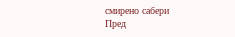смирено сабери
Пред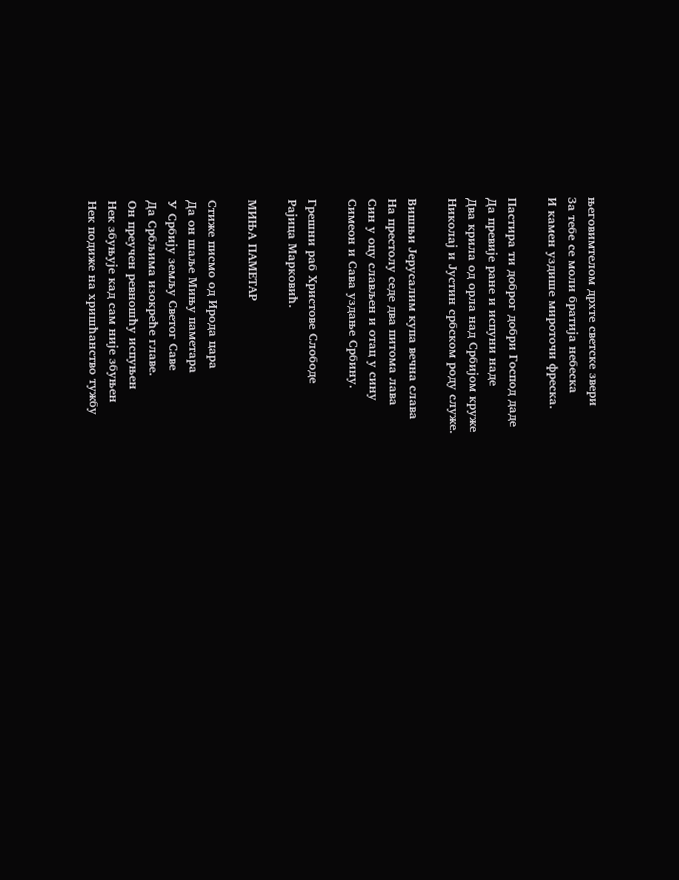његовимтелом дрхте светске звери
За тебе се моли братија небеска
И камен уздише мироточи фреска.

Пастира ти доброг добри Господ даде
Да превије ране и испуни наде
Два крила од орла над Србијом круже
Николај и Јустин србском роду служе.

Вишњи Јерусалим купа вечна слава
На престолу седе два питома лава
Син у оцу слављен и отац у сину
Симеон и Сава уздање Србину.

Грешни раб Христове Слободе
Рајица Марковић.

МИЊА ПАМЕТАР

Стиже писмо од Ирода цара
Да он шаље Мињу паметара
У Србију земљу Светог Саве
Да Србљима изокреће главе.
Он преучен ревношћу испуњен
Нек збуњује кад сам није збуњен
Нек подиже на хришћанство тужбу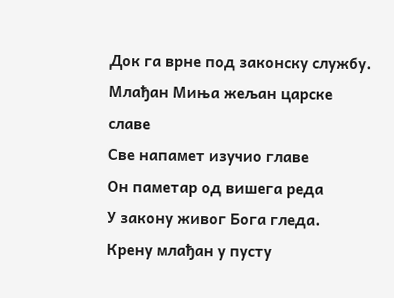Док га врне под законску службу.
Млађан Миња жељан царске славе
Све напамет изучио главе
Он паметар од вишега реда
У закону живог Бога гледа.
Крену млађан у пусту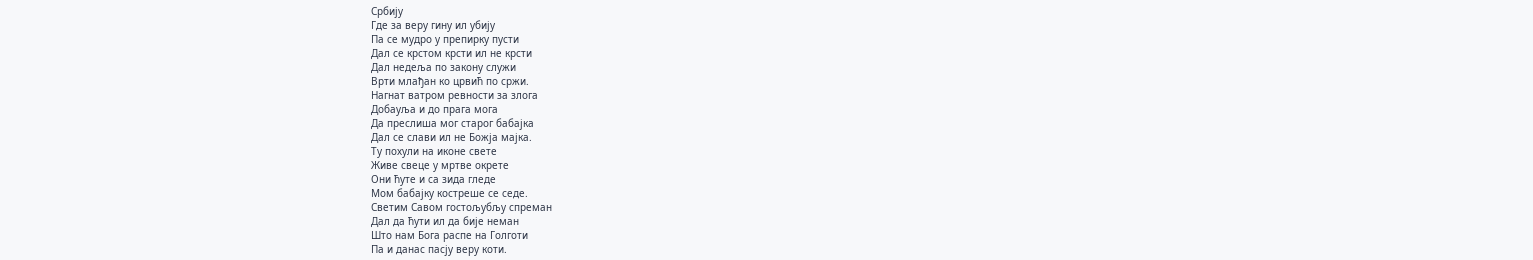Србију
Где за веру гину ил убију
Па се мудро у препирку пусти
Дал се крстом крсти ил не крсти
Дал недеља по закону служи
Врти млађан ко црвић по сржи.
Нагнат ватром ревности за злога
Добауља и до прага мога
Да преслиша мог старог бабајка
Дал се слави ил не Божја мајка.
Ту похули на иконе свете
Живе свеце у мртве окрете
Они ћуте и са зида гледе
Мом бабајку костреше се седе.
Светим Савом гостољубљу спреман
Дал да ћути ил да бије неман
Што нам Бога распе на Голготи
Па и данас пасју веру коти.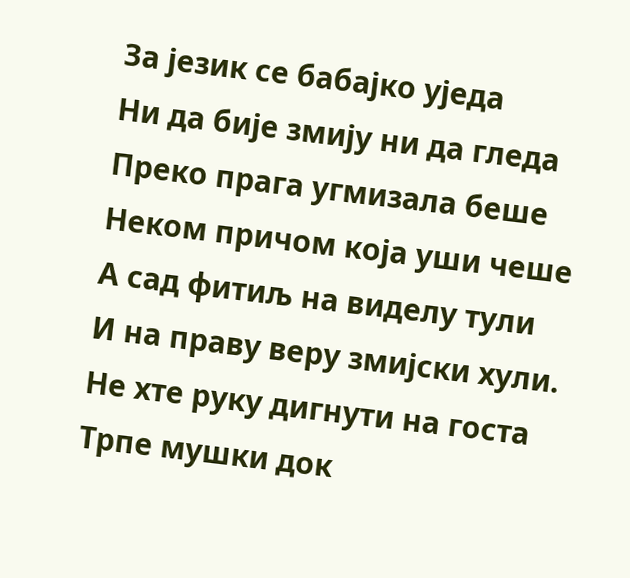За језик се бабајко уједа
Ни да бије змију ни да гледа
Преко прага угмизала беше
Неком причом која уши чеше
А сад фитиљ на виделу тули
И на праву веру змијски хули.
Не хте руку дигнути на госта
Трпе мушки док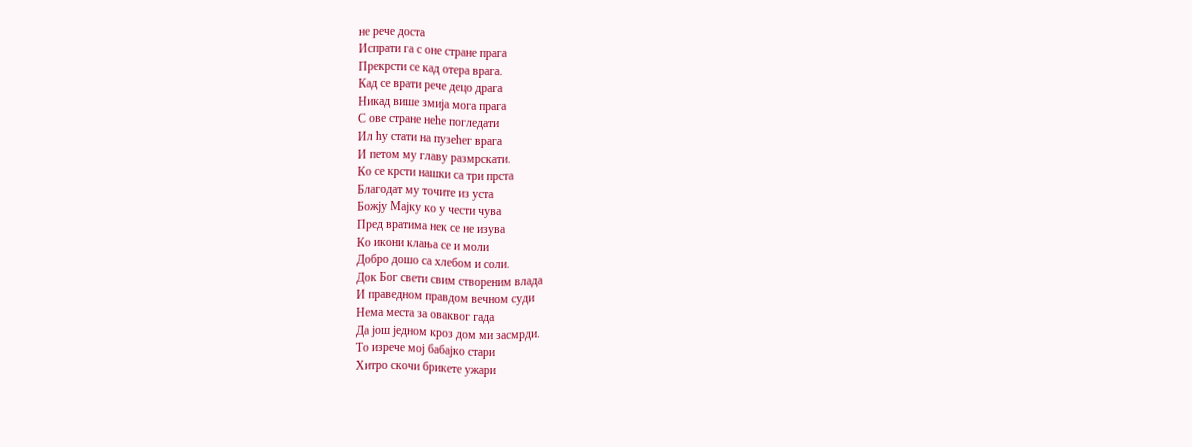не рече доста
Испрати га с оне стране прага
Прекрсти се кад отера врага.
Кад се врати рече децо драга
Никад више змија мога прага
С ове стране неће погледати
Ил ћу стати на пузећег врага
И петом му главу размрскати.
Ко се крсти нашки са три прста
Благодат му точите из уста
Божју Мајку ко у чести чува
Пред вратима нек се не изува
Ко икони клања се и моли
Добро дошо са хлебом и соли.
Док Бог свети свим створеним влада
И праведном правдом вечном суди
Нема места за оваквог гада
Да још једном кроз дом ми засмрди.
То изрече мој бабајко стари
Хитро скочи брикете ужари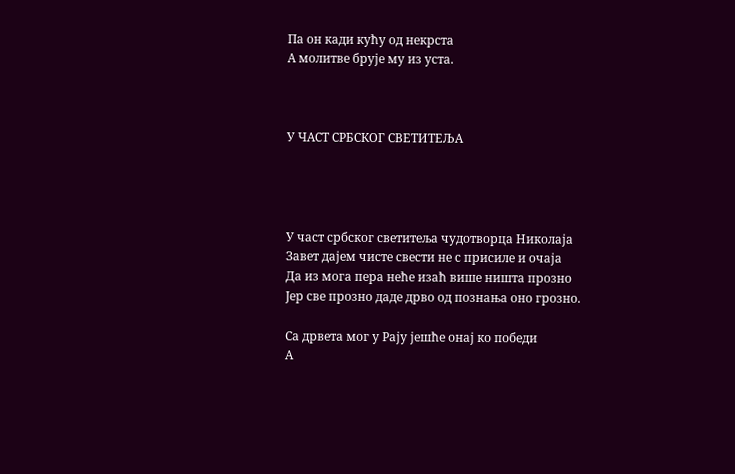Па он кади кућу од некрста
А молитве брује му из уста.



У ЧАСТ СРБСКОГ СВЕТИТЕЉА




У част србског светитеља чудотворца Николаја
Завет дајем чисте свести не с присиле и очаја
Да из мога пера неће изаћ више ништа прозно
Јер све прозно даде дрво од познања оно грозно.

Са дрвета мог у Рају јешће онај ко победи
А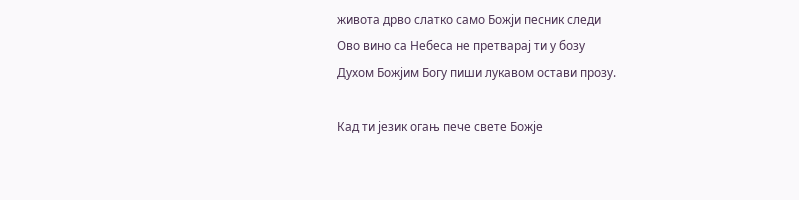живота дрво слатко само Божји песник следи
Ово вино са Небеса не претварај ти у бозу
Духом Божјим Богу пиши лукавом остави прозу.

Кад ти језик огањ пече свете Божје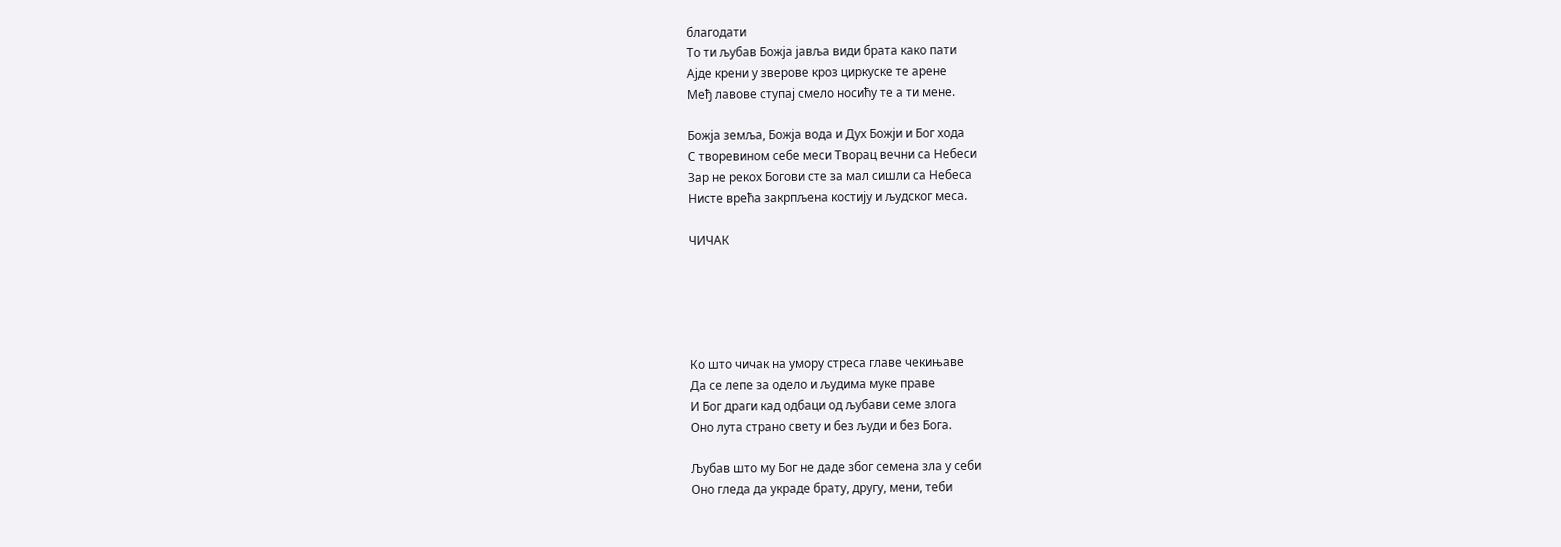благодати
То ти љубав Божја јавља види брата како пати
Ајде крени у зверове кроз циркуске те арене
Међ лавове ступај смело носићу те а ти мене.

Божја земља, Божја вода и Дух Божји и Бог хода
С творевином себе меси Творац вечни са Небеси
Зар не рекох Богови сте за мал сишли са Небеса
Нисте врећа закрпљена костију и људског меса.

ЧИЧАК





Ко што чичак на умору стреса главе чекињаве
Да се лепе за одело и људима муке праве
И Бог драги кад одбаци од љубави семе злога
Оно лута страно свету и без људи и без Бога.

Љубав што му Бог не даде због семена зла у себи
Оно гледа да украде брату, другу, мени, теби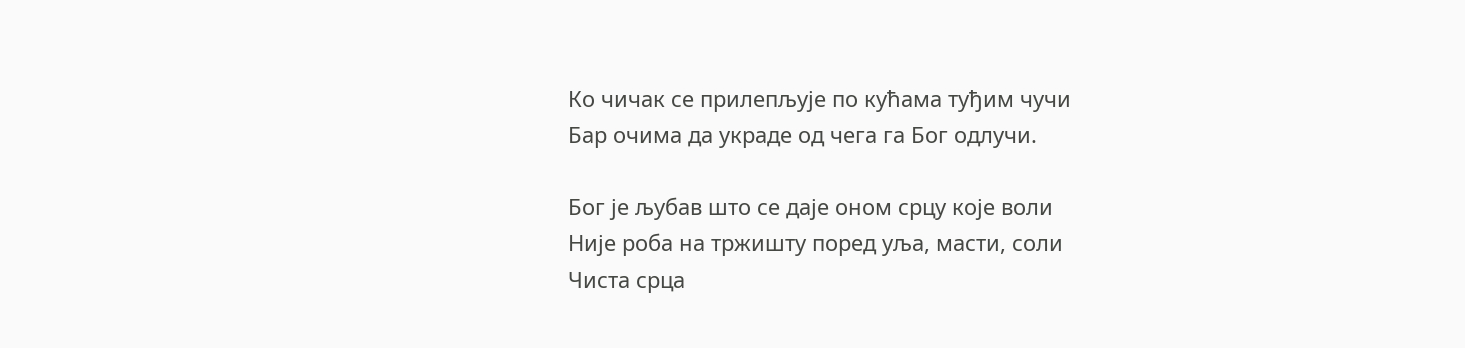Ко чичак се прилепљује по кућама туђим чучи
Бар очима да украде од чега га Бог одлучи.

Бог је љубав што се даје оном срцу које воли
Није роба на тржишту поред уља, масти, соли
Чиста срца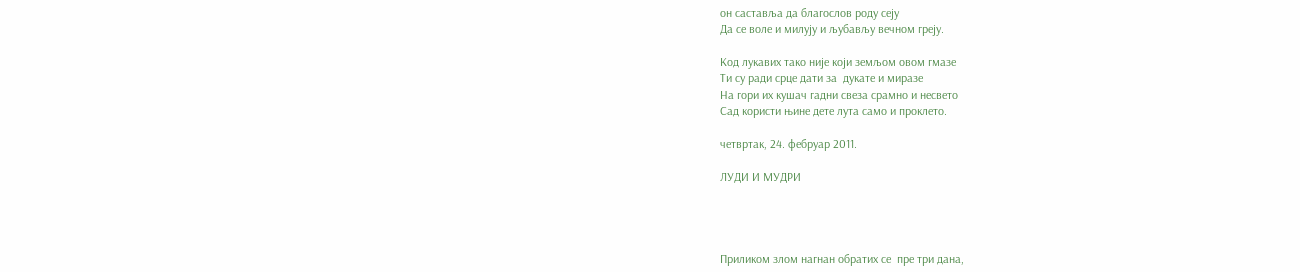он саставља да благослов роду сеју
Да се воле и милују и љубављу вечном греју.

Код лукавих тако није који земљом овом гмазе
Ти су ради срце дати за  дукате и миразе
На гори их кушач гадни свеза срамно и несвето
Сад користи њине дете лута само и проклето.

четвртак, 24. фебруар 2011.

ЛУДИ И МУДРИ




Приликом злом нагнан обратих се  пре три дана,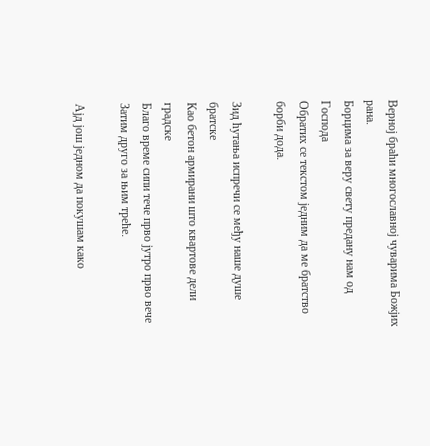Верној браћи многославној чуварима Божјих рана.
Борцима за веру свету предану нам од Господа
Обратих се текстом једним да ме братство борби дода.

Зид ћутања испречи се међу наше душе братске
Као бетон армирани што квартове дели градске
Благо време сипи тече прво јутро прво вече
Затим друго за њим треће.

Ајд још једном да покушам како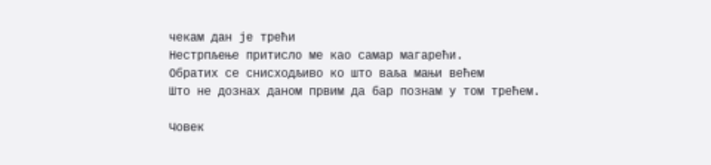чекам дан је трећи
Нестрпљење притисло ме као самар магарећи.
Обратих се снисходљиво ко што ваља мањи већем
Што не дознах даном првим да бар познам у том трећем.

Човек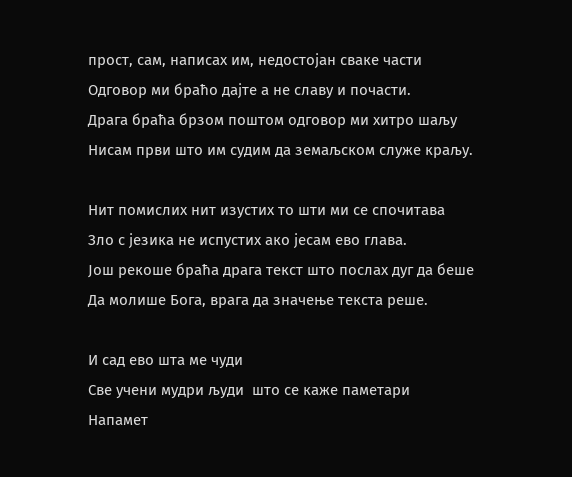прост, сам, написах им, недостојан сваке части
Одговор ми браћо дајте а не славу и почасти.
Драга браћа брзом поштом одговор ми хитро шаљу
Нисам први што им судим да земаљском служе краљу.

Нит помислих нит изустих то шти ми се спочитава
Зло с језика не испустих ако јесам ево глава.
Још рекоше браћа драга текст што послах дуг да беше
Да молише Бога, врага да значење текста реше.

И сад ево шта ме чуди
Све учени мудри људи  што се каже паметари
Напамет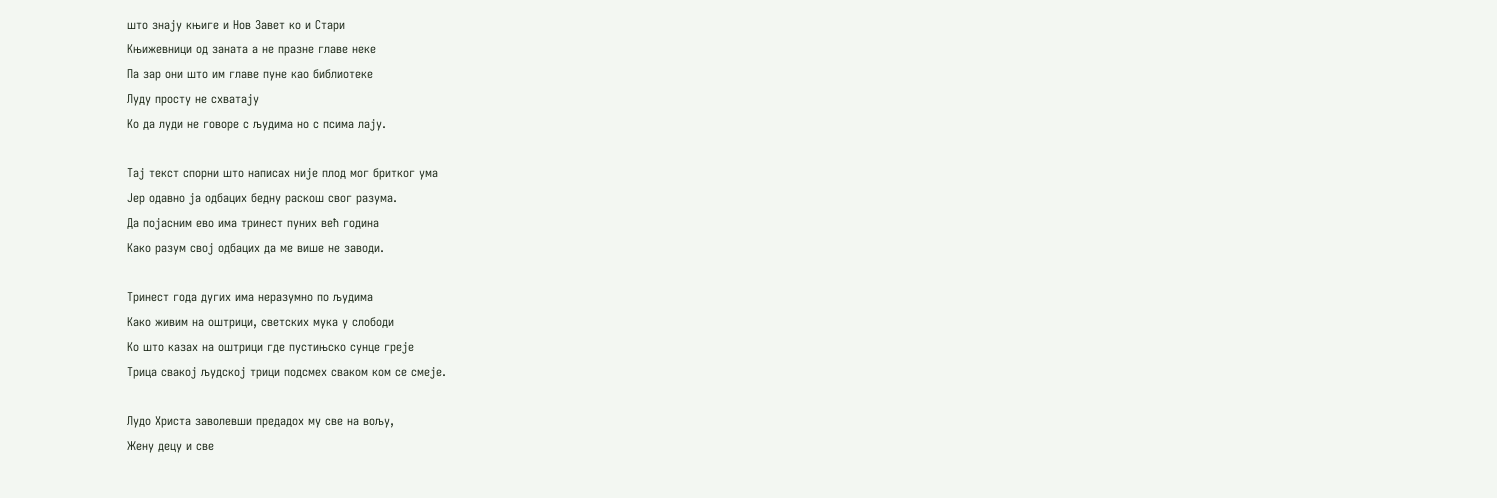што знају књиге и Нов Завет ко и Стари
Књижевници од заната а не празне главе неке
Па зар они што им главе пуне као библиотеке
Луду просту не схватају
Ко да луди не говоре с људима но с псима лају.

Тај текст спорни што написах није плод мог бритког ума
Јер одавно ја одбацих бедну раскош свог разума.
Да појасним ево има тринест пуних већ година
Како разум свој одбацих да ме више не заводи.

Тринест года дугих има неразумно по људима
Како живим на оштрици, светских мука у слободи
Ко што казах на оштрици где пустињско сунце греје
Трица свакој људској трици подсмех сваком ком се смеје.

Лудо Христа заволевши предадох му све на вољу,
Жену децу и све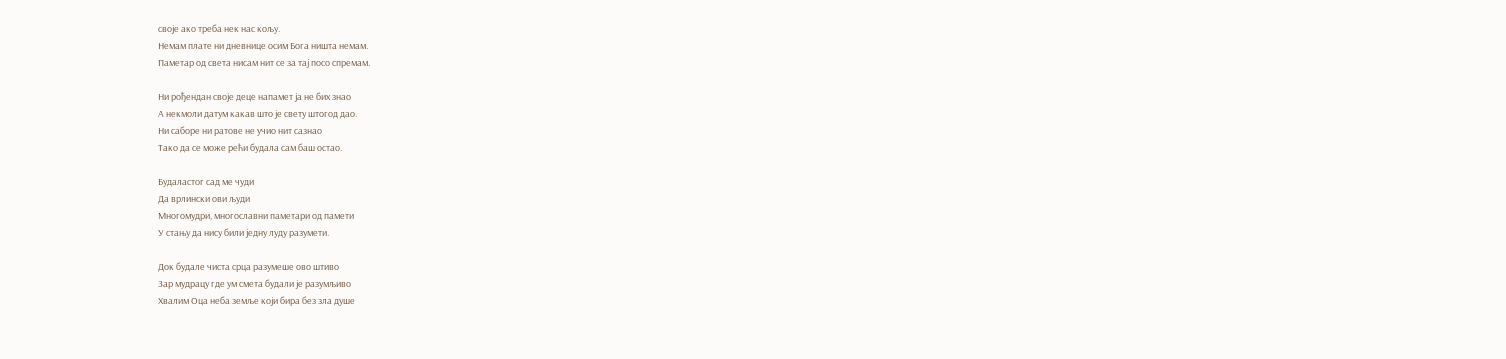своје ако треба нек нас кољу.
Немам плате ни дневнице осим Бога ништа немам.
Паметар од света нисам нит се за тај посо спремам.

Ни рођендан своје деце напамет ја не бих знао
А некмоли датум какав што је свету штогод дао.
Ни саборе ни ратове не учио нит сазнао
Тако да се може рећи будала сам баш остао.

Будаластог сад ме чуди
Да врлински ови људи
Многомудри, многославни паметари од памети
У стању да нису били једну луду разумети.

Док будале чиста срца разумеше ово штиво
Зар мудрацу где ум смета будали је разумљиво
Хвалим Оца неба земље који бира без зла душе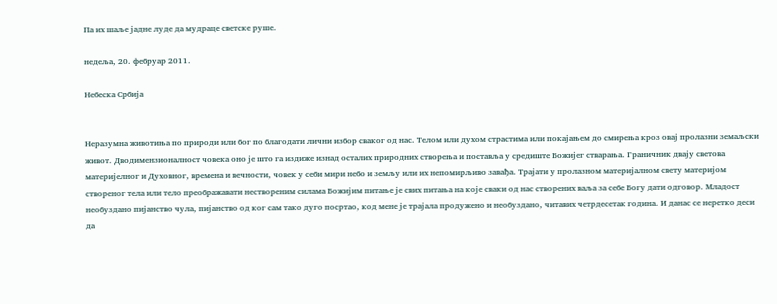Па их шаље јадне луде да мудраце светске руше.

недеља, 20. фебруар 2011.

Небеска Србија


Неразумна животиња по природи или бог по благодати лични избор сваког од нас. Телом или духом страстима или покајањем до смирења кроз овај пролазни земаљски живот. Дводимензионалност човека оно је што га издиже изнад осталих природних створења и поставља у средиште Божијег стварања. Граничник двају светова материјелног и Духовног, времена и вечности, човек у себи мири небо и земљу или их непомирљиво завађа. Трајати у пролазном материјалном свету материјом створеног тела или тело преображавати нествореним силама Божијим питање је свих питања на које сваки од нас створених ваља за себе Богу дати одговор. Младост необуздано пијанство чула, пијанство од ког сам тако дуго посртао, код мене је трајала продужено и необуздано, читавих четрдесетак година. И данас се неретко деси да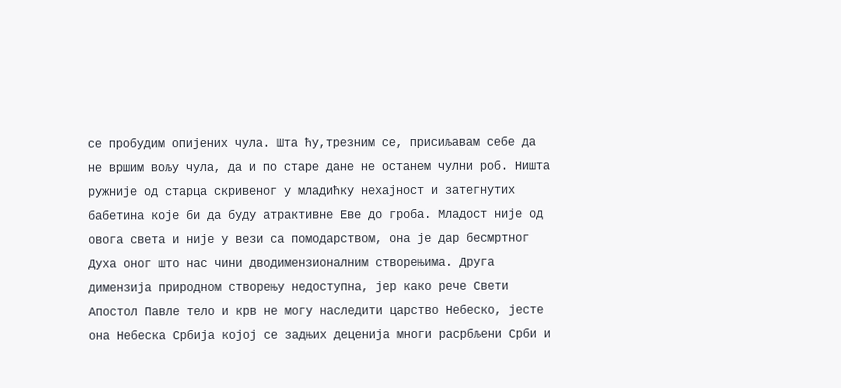се пробудим опијених чула. Шта ћу,трезним се, присиљавам себе да не вршим вољу чула, да и по старе дане не останем чулни роб. Ништа ружније од старца скривеног у младићку нехајност и затегнутих бабетина које би да буду атрактивне Еве до гроба. Младост није од овога света и није у вези са помодарством, она је дар бесмртног Духа оног што нас чини дводимензионалним створењима. Друга димензија природном створењу недоступна, јер како рече Свети Апостол Павле тело и крв не могу наследити царство Небеско, јесте она Небеска Србија којој се задњих деценија многи расрбљени Срби и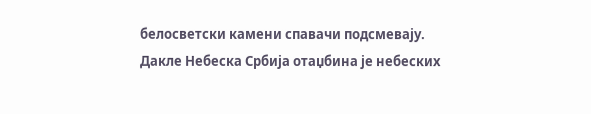белосветски камени спавачи подсмевају. Дакле Небеска Србија отаџбина је небеских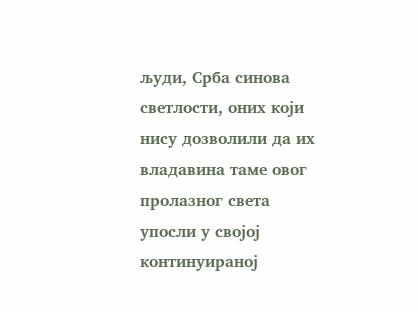људи, Срба синова светлости, оних који нису дозволили да их владавина таме овог пролазног света упосли у својој континуираној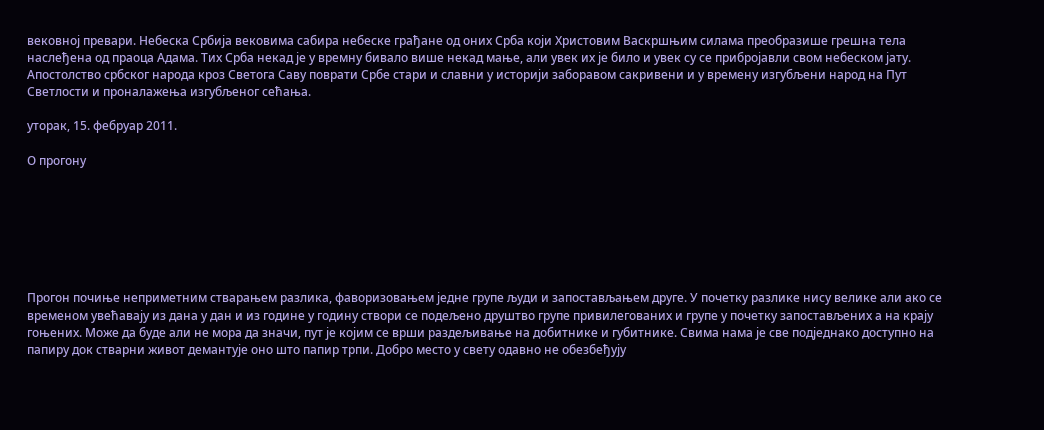вековној превари. Небеска Србија вековима сабира небеске грађане од оних Срба који Христовим Васкршњим силама преобразише грешна тела наслеђена од праоца Адама. Тих Срба некад је у времну бивало више некад мање, али увек их је било и увек су се прибројавли свом небеском јату. Апостолство србског народа кроз Светога Саву поврати Србе стари и славни у историји заборавом сакривени и у времену изгубљени народ на Пут Светлости и проналажења изгубљеног сећања.

уторак, 15. фебруар 2011.

О прогону







Прогон почиње неприметним стварањем разлика, фаворизовањем једне групе људи и запостављањем друге. У почетку разлике нису велике али ако се временом увећавају из дана у дан и из године у годину створи се подељено друштво групе привилегованих и групе у почетку запостављених а на крају гоњених. Може да буде али не мора да значи, пут је којим се врши раздељивање на добитнике и губитнике. Свима нама је све подједнако доступно на папиру док стварни живот демантује оно што папир трпи. Добро место у свету одавно не обезбеђују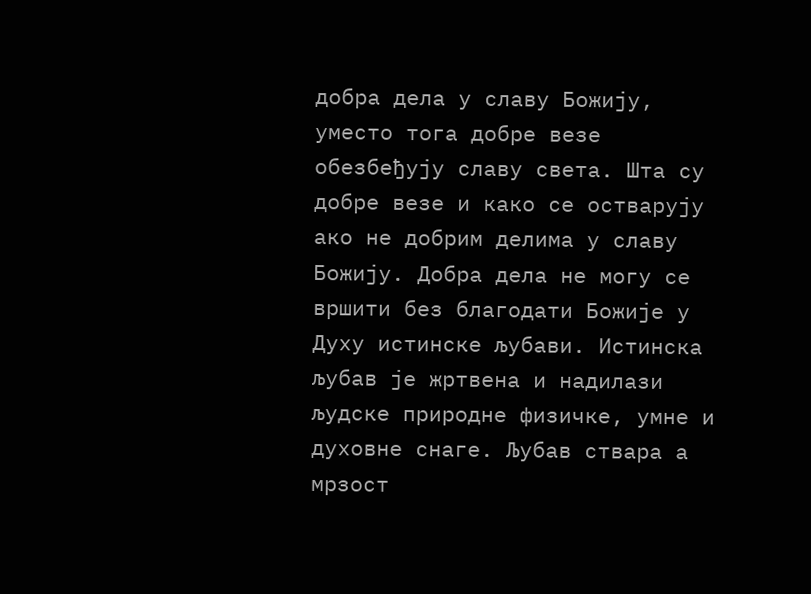добра дела у славу Божију, уместо тога добре везе обезбеђују славу света. Шта су добре везе и како се остварују ако не добрим делима у славу Божију. Добра дела не могу се вршити без благодати Божије у Духу истинске љубави. Истинска љубав је жртвена и надилази људске природне физичке, умне и духовне снаге. Љубав ствара а мрзост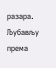разара. Љубављу према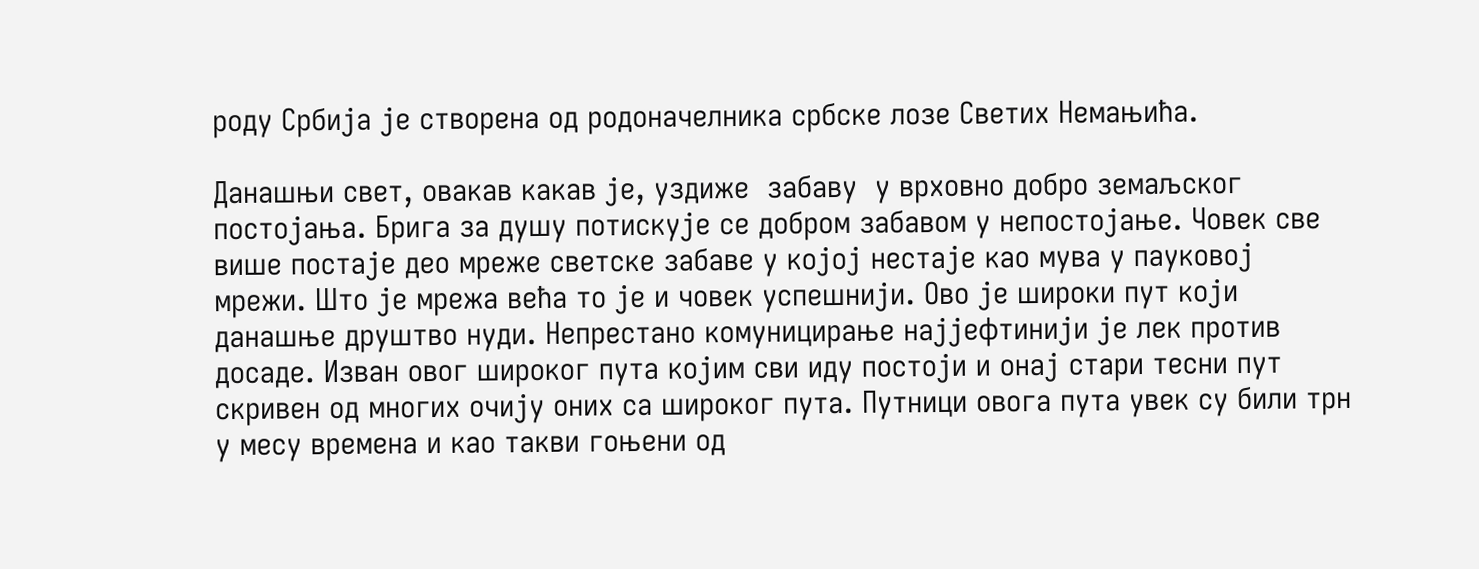роду Србија је створена од родоначелника србске лозе Светих Немањића.

Данашњи свет, овакав какав је, уздиже  забаву  у врховно добро земаљског постојања. Брига за душу потискује се добром забавом у непостојање. Човек све више постаје део мреже светске забаве у којој нестаје као мува у пауковој мрежи. Што је мрежа већа то је и човек успешнији. Ово је широки пут који данашње друштво нуди. Непрестано комуницирање најјефтинији је лек против досаде. Изван овог широког пута којим сви иду постоји и онај стари тесни пут скривен од многих очију оних са широког пута. Путници овога пута увек су били трн у месу времена и као такви гоњени од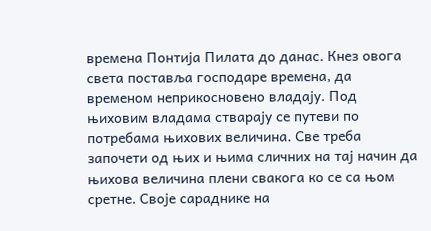времена Понтија Пилата до данас. Кнез овога света поставља господаре времена, да временом неприкосновено владају. Под њиховим владама стварају се путеви по потребама њихових величина. Све треба започети од њих и њима сличних на тај начин да њихова величина плени свакога ко се са њом сретне. Своје сараднике на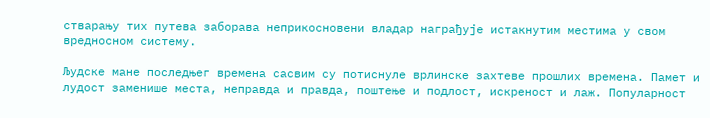стварању тих путева заборава неприкосновени владар награђује истакнутим местима у свом вредносном систему.

Људске мане последњег времена сасвим су потиснуле врлинске захтеве прошлих времена. Памет и лудост заменише места, неправда и правда, поштење и подлост, искреност и лаж. Популарност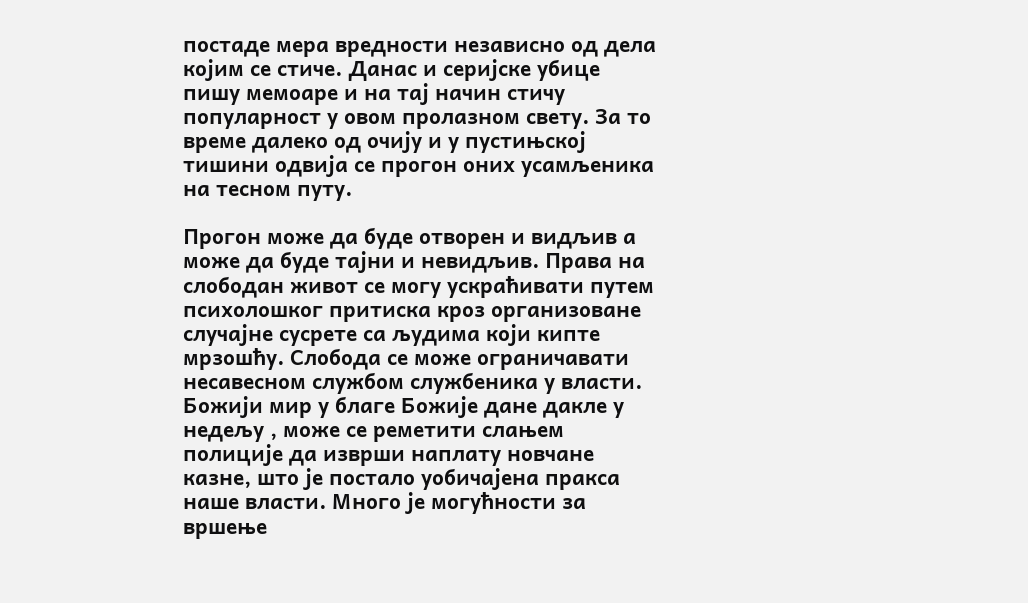постаде мера вредности независно од дела којим се стиче. Данас и серијске убице пишу мемоаре и на тај начин стичу популарност у овом пролазном свету. За то време далеко од очију и у пустињској тишини одвија се прогон оних усамљеника на тесном путу.

Прогон може да буде отворен и видљив а може да буде тајни и невидљив. Права на слободан живот се могу ускраћивати путем психолошког притиска кроз организоване случајне сусрете са људима који кипте мрзошћу. Слобода се може ограничавати несавесном службом службеника у власти. Божији мир у благе Божије дане дакле у недељу , може се реметити слањем полиције да изврши наплату новчане казне, што је постало уобичајена пракса наше власти. Много је могућности за вршење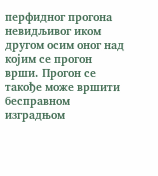перфидног прогона невидљивог иком другом осим оног над којим се прогон врши. Прогон се такође може вршити бесправном изградњом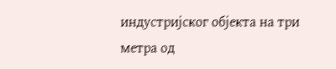индустријског објекта на три метра од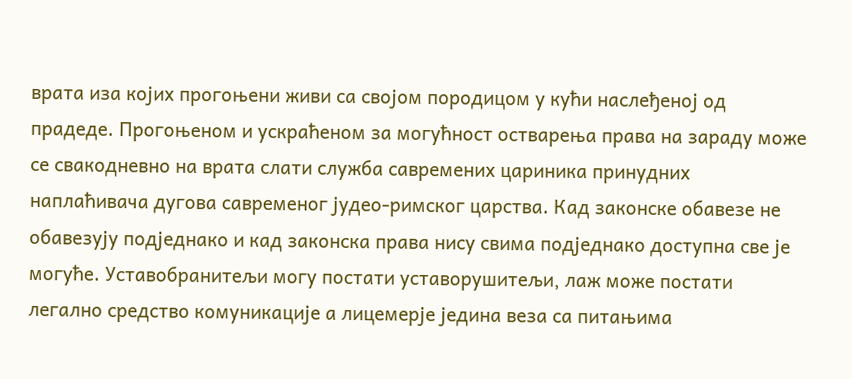врата иза којих прогоњени живи са својом породицом у кући наслеђеној од прадеде. Прогоњеном и ускраћеном за могућност остварења права на зараду може се свакодневно на врата слати служба савремених цариника принудних наплаћивача дугова савременог јудео-римског царства. Кад законске обавезе не обавезују подједнако и кад законска права нису свима подједнако доступна све је могуће. Уставобранитељи могу постати уставорушитељи, лаж може постати легално средство комуникације а лицемерје једина веза са питањима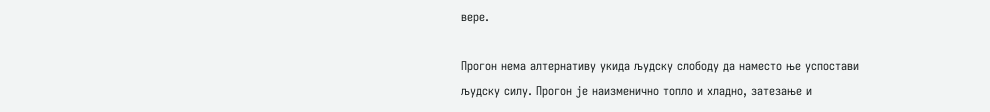вере.

Прогон нема алтернативу укида људску слободу да наместо ње успостави људску силу. Прогон је наизменично топло и хладно, затезање и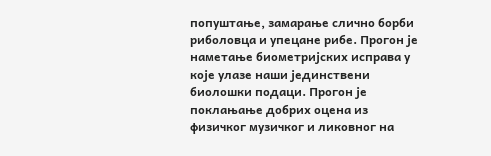попуштање, замарање слично борби риболовца и упецане рибе. Прогон је наметање биометријских исправа у које улазе наши јединствени биолошки подаци. Прогон је поклањање добрих оцена из физичког музичког и ликовног на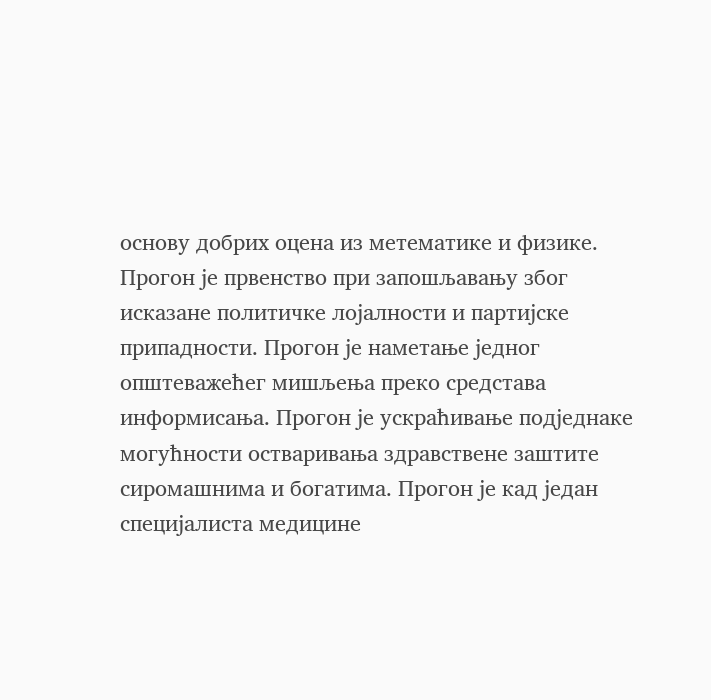основу добрих оцена из метематике и физике. Прогон је првенство при запошљавању због исказане политичке лојалности и партијске припадности. Прогон је наметање једног општеважећег мишљења преко средстава информисања. Прогон је ускраћивање подједнаке могућности остваривања здравствене заштите сиромашнима и богатима. Прогон је кад један специјалиста медицине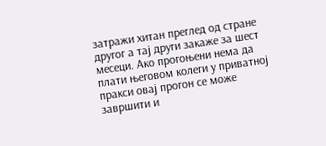затражи хитан преглед од стране другог а тај други закаже за шест месеци. Ако прогоњени нема да плати његовом колеги у приватној пракси овај прогон се може завршити и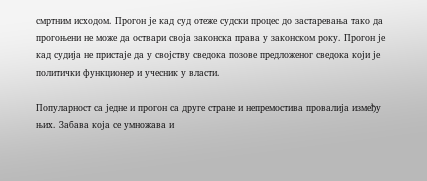смртним исходом. Прогон је кад суд отеже судски процес до застаревања тако да прогоњени не може да оствари своја законска права у законском року. Прогон је кад судија не пристаје да у својству сведока позове предложеног сведока који је политички функционер и учесник у власти.

Популарност са једне и прогон са друге стране и непремостива провалија између њих. Забава која се умножава и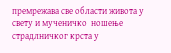премрежава све области живота у свету и мученичко  ношење страдлничког крста у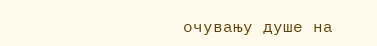очувању душе на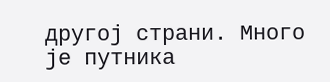другој страни. Много је путника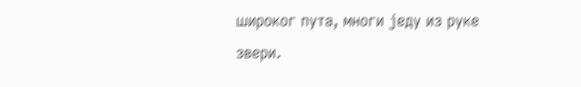широког пута, многи једу из руке звери.